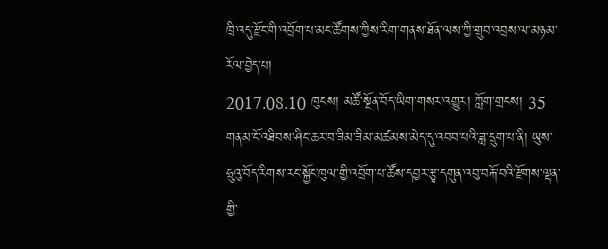ཁྲི་འདུ་རྫོང་གི་འབྲོག་པ་མང་ཚོགས་ཀྱིས་རིག་གནས་ཐོན་ལས་ཀྱི་གྲུབ་འབྲས་ལ་མཉམ་རོལ་བྱེད་པ།
2017.08.10 ཁུངས། མཚོ་སྔོན་བོད་ཡིག་གསར་འགྱུར། ཀློག་གྲངས། 35
གནམ་ངོ་འཐིབས་ཤིང་ཆར་བ་ཟིམ་ཟིམ་མཚམས་མེད་དུ་འབབ་པའི་ཟླ་དྲུག་པ་ནི། ཡུས་ཧྲུའུ་བོད་རིགས་རང་སྐྱོང་ཁུལ་གྱི་འབྲོག་པ་ཚོས་དབྱར་རྩྭ་དགུན་འབུ་བརྐོ་བའི་རྫོགས་ལྡན་གྱི་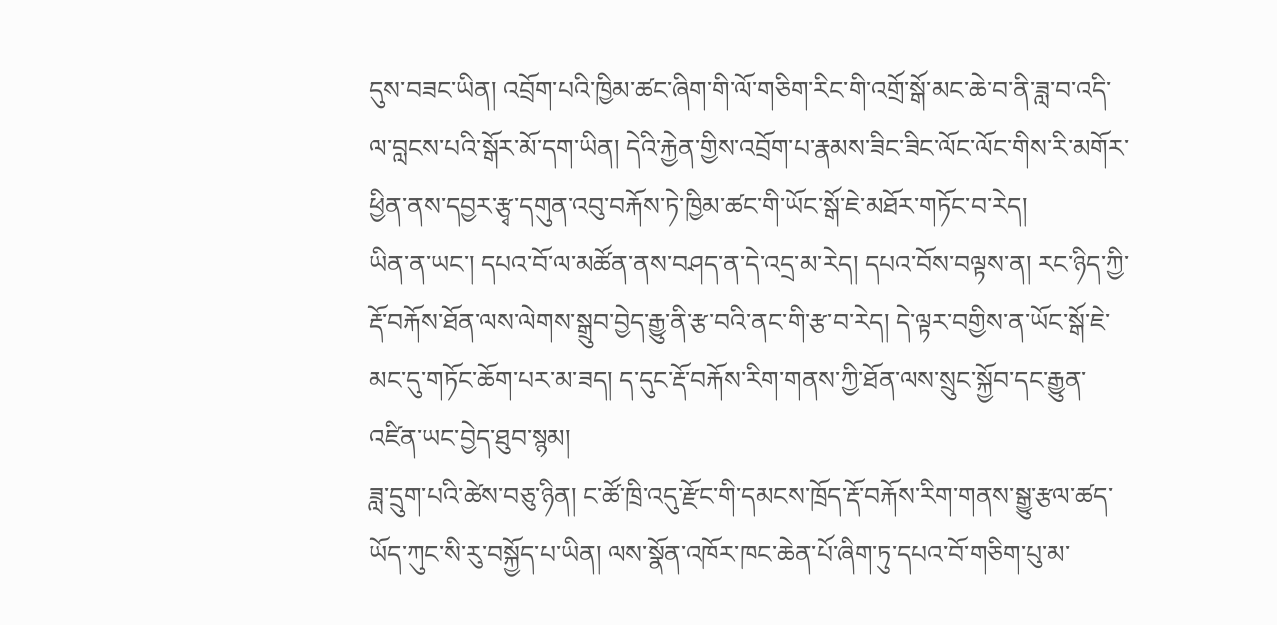དུས་བཟང་ཡིན། འབྲོག་པའི་ཁྱིམ་ཚང་ཞིག་གི་ལོ་གཅིག་རིང་གི་འགྲོ་སྒོ་མང་ཆེ་བ་ནི་ཟླ་བ་འདི་ལ་བླངས་པའི་སྒོར་མོ་དག་ཡིན། དེའི་རྐྱེན་གྱིས་འབྲོག་པ་རྣམས་ཟིང་ཟིང་ལོང་ལོང་གིས་རི་མགོར་ཕྱིན་ནས་དབྱར་རྩྭ་དགུན་འབུ་བརྐོས་ཏེ་ཁྱིམ་ཚང་གི་ཡོང་སྒོ་ཇེ་མཐོར་གཏོང་བ་རེད།
ཡིན་ན་ཡང་། དཔའ་བོ་ལ་མཚོན་ནས་བཤད་ན་དེ་འདྲ་མ་རེད། དཔའ་བོས་བལྟས་ན། རང་ཉིད་ཀྱི་རྡོ་བརྐོས་ཐོན་ལས་ལེགས་སྒྲུབ་བྱེད་རྒྱུ་ནི་རྩ་བའི་ནང་གི་རྩ་བ་རེད། དེ་ལྟར་བགྱིས་ན་ཡོང་སྒོ་ཇེ་མང་དུ་གཏོང་ཆོག་པར་མ་ཟད། ད་དུང་རྡོ་བརྐོས་རིག་གནས་ཀྱི་ཐོན་ལས་སྲུང་སྐྱོབ་དང་རྒྱུན་འཛིན་ཡང་བྱེད་ཐུབ་སྙམ།
ཟླ་དྲུག་པའི་ཚེས་བཅུ་ཉིན། ང་ཚོ་ཁྲི་འདུ་རྫོང་གི་དམངས་ཁྲོད་རྡོ་བརྐོས་རིག་གནས་སྒྱུ་རྩལ་ཚད་ཡོད་ཀུང་སི་རུ་བསྐྱོད་པ་ཡིན། ལས་སྣོན་འཁོར་ཁང་ཆེན་པོ་ཞིག་ཏུ་དཔའ་བོ་གཅིག་པུ་མ་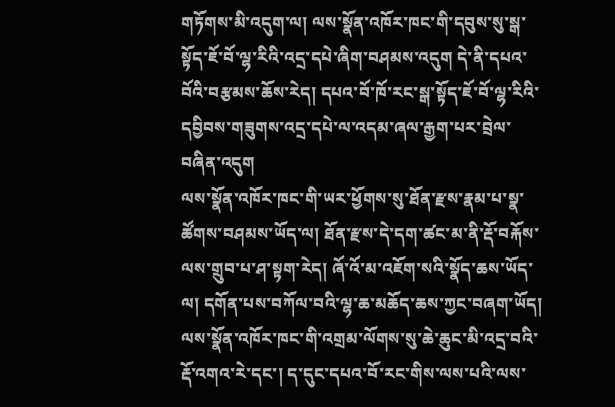གཏོགས་མི་འདུག་ལ། ལས་སྣོན་འཁོར་ཁང་གི་དབུས་སུ་སྒ་སྟོད་ཇོ་བོ་ལྷ་རིའི་འདྲ་དཔེ་ཞིག་བཤམས་འདུག དེ་ནི་དཔའ་བོའི་བརྩམས་ཆོས་རེད། དཔའ་བོ་ཁོ་རང་སྒ་སྟོད་ཇོ་བོ་ལྷ་རིའི་དབྱིབས་གཟུགས་འདྲ་དཔེ་ལ་འདམ་ཞལ་རྒྱག་པར་བྲེལ་བཞིན་འདུག
ལས་སྣོན་འཁོར་ཁང་གི་ཡར་ཕྱོགས་སུ་ཐོན་རྫས་རྣམ་པ་སྣ་ཚོགས་བཤམས་ཡོད་ལ། ཐོན་རྫས་དེ་དག་ཚང་མ་ནི་རྡོ་བརྐོས་ལས་གྲུབ་པ་ཤ་སྟག་རེད། ཞོ་འོ་མ་འཇོག་སའི་སྣོད་ཆས་ཡོད་ལ། དགོན་པས་བཀོལ་བའི་ལྷ་ཆ་མཆོད་ཆས་ཀྱང་བཞག་ཡོད། ལས་སྣོན་འཁོར་ཁང་གི་འགྲམ་ལོགས་སུ་ཆེ་ཆུང་མི་འདྲ་བའི་རྡོ་འགའ་རེ་དང་། ད་དུང་དཔའ་བོ་རང་གིས་ལས་པའི་ལས་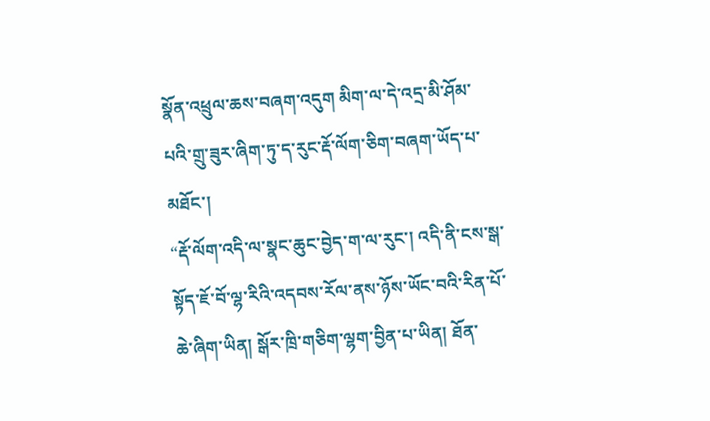སྣོན་འཕྲུལ་ཆས་བཞག་འདུག མིག་ལ་དེ་འདྲ་མི་ཤོམ་པའི་གྲུ་ཟུར་ཞིག་ཏུ་ད་རུང་རྡོ་ལོག་ཅིག་བཞག་ཡོད་པ་མཐོང་།
“རྡོ་ལོག་འདི་ལ་སྣང་ཆུང་བྱེད་ག་ལ་རུང་། འདི་ནི་ངས་སྒ་སྟོད་ཇོ་བོ་ལྷ་རིའི་འདབས་རོལ་ནས་ཉོས་ཡོང་བའི་རིན་པོ་ཆེ་ཞིག་ཡིན། སྒོར་ཁྲི་གཅིག་ལྷག་བྱིན་པ་ཡིན། ཐོན་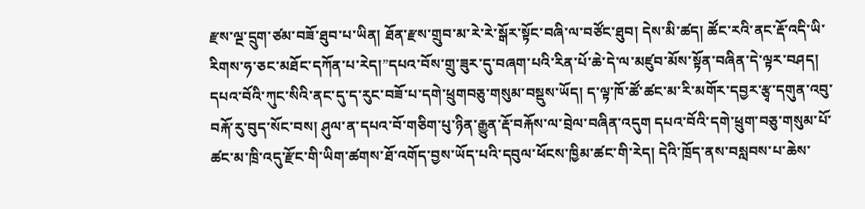རྫས་ལྔ་དྲུག་ཙམ་བཟོ་ཐུབ་པ་ཡིན། ཐོན་རྫས་གྲུབ་མ་རེ་རེ་སྒོར་སྟོང་བཞི་ལ་བཙོང་ཐུབ། དེས་མི་ཚད། ཚོང་རའི་ནང་རྡོ་འདི་ཡི་རིགས་ཧ་ཅང་མཐོང་དཀོན་པ་རེད།”དཔའ་བོས་གྲུ་ཟུར་དུ་བཞག་པའི་རིན་པོ་ཆེ་དེ་ལ་མཛུབ་མོས་སྟོན་བཞིན་དེ་ལྟར་བཤད།
དཔའ་བོའི་ཀུང་སིའི་ནང་དུ་ད་རུང་བཟོ་པ་དགེ་ཕྲུགབཅུ་གསུམ་བསྡུས་ཡོད། ད་ལྟ་ཁོ་ཚོ་ཚང་མ་རི་མགོར་དབྱར་རྩྭ་དགུན་འབུ་བརྐོ་རུ་བུད་སོང་བས། ཤུལ་ན་དཔའ་བོ་གཅིག་པུ་ཉིན་རྒྱུན་རྡོ་བརྐོས་ལ་བྲེལ་བཞིན་འདུག དཔའ་བོའི་དགེ་ཕྲུག་བཅུ་གསུམ་པོ་ཚང་མ་ཁྲི་འདུ་རྫོང་གི་ཡིག་ཚགས་ཐོ་འགོད་བྱས་ཡོད་པའི་དབུལ་ཕོངས་ཁྱིམ་ཚང་གི་རེད། དེའི་ཁྲོད་ནས་བསླབས་པ་ཆེས་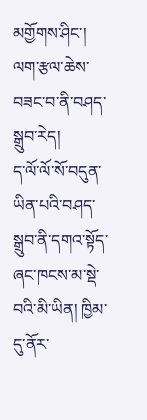མགྱོགས་ཤིང་། ལག་རྩལ་ཆེས་བཟང་བ་ནི་བཤད་སྒྲུབ་རེད།
ད་ལོ་ལོ་སོ་བདུན་ཡིན་པའི་བཤད་སྒྲུབ་ནི་དགའ་སྟོད་ཞང་ཁངས་མ་སྡེ་བའི་མི་ཡིན། ཁྱིམ་དུ་ནོར་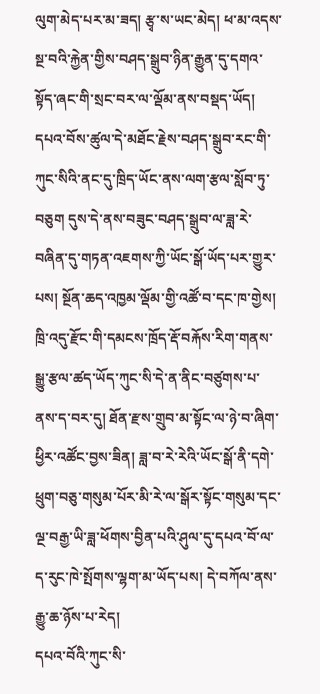ལུག་མེད་པར་མ་ཟད། རྩྭ་ས་ཡང་མེད། ཕ་མ་འདས་སྔ་བའི་རྐྱེན་གྱིས་བཤད་སྒྲུབ་ཉིན་རྒྱུན་དུ་དགའ་སྟོད་ཞང་གི་སྲང་བར་ལ་ལྡོམ་ནས་བསྡད་ཡོད། དཔའ་བོས་ཚུལ་དེ་མཐོང་རྗེས་བཤད་སྒྲུབ་རང་གི་ཀུང་སིའི་ནང་དུ་ཁྲིད་ཡོང་ནས་ལག་རྩལ་སློབ་ཏུ་བཅུག དུས་དེ་ནས་བཟུང་བཤད་སྒྲུབ་ལ་ཟླ་རེ་བཞིན་དུ་གཏན་འཇགས་ཀྱི་ཡོང་སྒོ་ཡོད་པར་གྱུར་པས། སྔོན་ཆད་འཁྱམ་ལྡོམ་གྱི་འཚོ་བ་དང་ཁ་གྱེས།
ཁྲི་འདུ་རྫོང་གི་དམངས་ཁྲོད་རྡོ་བརྐོས་རིག་གནས་སྒྱུ་རྩལ་ཚད་ཡོད་ཀུང་སི་དེ་ན་ནིང་བཙུགས་པ་ནས་ད་བར་དུ། ཐོན་རྫས་གྲུབ་མ་སྟོང་ལ་ཉེ་བ་ཞིག་ཕྱིར་འཚོང་བྱས་ཟིན། ཟླ་བ་རེ་རེའི་ཡོང་སྒོ་ནི་དགེ་ཕྲུག་བཅུ་གསུམ་པོར་མི་རེ་ལ་སྒོར་སྟོང་གསུམ་དང་ལྔ་བརྒྱ་ཡི་ཟླ་ཕོགས་བྱིན་པའི་ཤུལ་དུ་དཔའ་བོ་ལ་ད་རུང་ཁེ་སྤོགས་ལྷག་མ་ཡོད་པས། དེ་བཀོལ་ནས་རྒྱུ་ཆ་ཉོས་པ་རེད།
དཔའ་བོའི་ཀུང་སི་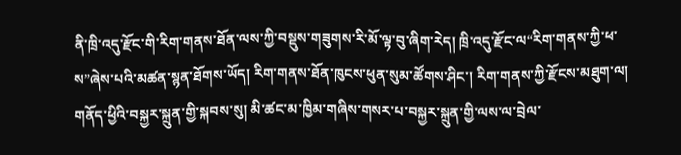ནི་ཁྲི་འདུ་རྫོང་གི་རིག་གནས་ཐོན་ལས་ཀྱི་བསྡུས་གཟུགས་རི་མོ་ལྟ་བུ་ཞིག་རེད། ཁྲི་འདུ་རྫོང་ལ“རིག་གནས་ཀྱི་ཕ་ས”ཞེས་པའི་མཚན་སྙན་ཐོགས་ཡོད། རིག་གནས་ཐོན་ཁུངས་ཕུན་སུམ་ཚོགས་ཤིང་། རིག་གནས་ཀྱི་རྫོངས་མཐུག་ལ། གནོད་ཕྱིའི་བསྐྱར་སྐྲུན་གྱི་སྐབས་སུ། མི་ཚང་མ་ཁྱིམ་གཞིས་གསར་པ་བསྐྱར་སྐྲུན་གྱི་ལས་ལ་བྲེལ་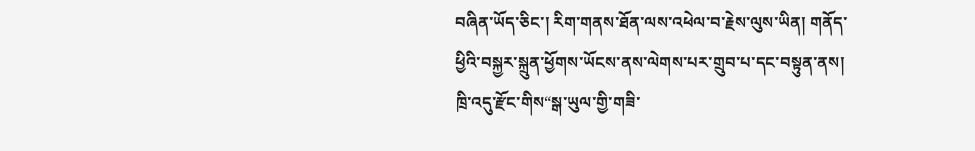བཞིན་ཡོད་ཅིང་། རིག་གནས་ཐོན་ལས་འཕེལ་བ་རྗེས་ལུས་ཡིན། གནོད་ཕྱིའི་བསྐྱར་སྐྲུན་ཕྱོགས་ཡོངས་ནས་ལེགས་པར་གྲུབ་པ་དང་བསྟུན་ནས། ཁྲི་འདུ་རྫོང་གིས“སྒ་ཡུལ་གྱི་གཟི་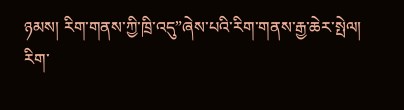ཉམས། རིག་གནས་ཀྱི་ཁྲི་འདུ”ཞེས་པའི་རིག་གནས་རྒྱ་ཆེར་སྤེལ།
རིག་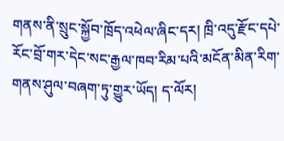གནས་ནི་སྲུང་སྐྱོབ་ཁྲོད་འཕེལ་ཞིང་དར། ཁྲི་འདུ་རྫོང་དཔེ་རོང་བྲོ་གར་དེང་སང་རྒྱལ་ཁབ་རིམ་པའི་མངོན་མིན་རིག་གནས་ཤུལ་བཞག་ཏུ་གྱུར་ཡོད། ད་ལོར།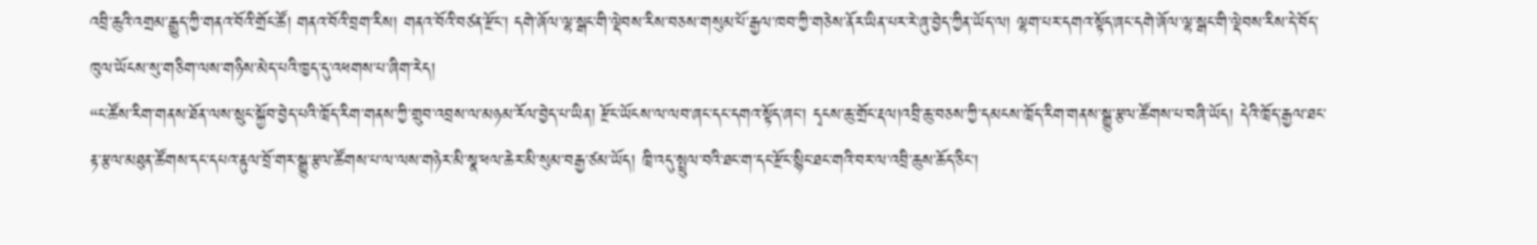འབྲི་ཆུའི་འགྲམ་རྒྱུད་ཀྱི་གནའ་བོའི་གྲོང་ཚོ། གནའ་བོའི་བྲག་རིས། གནའ་བོའི་བཙན་རྫོང་། དགེ་ཞོལ་ལྷ་སྒང་གི་ལྡེབས་རིས་བཅས་གསུམ་པོ་རྒྱལ་ཁབ་ཀྱི་གཅེས་ནོར་ཡིན་པར་རེ་ཞུ་བྱེད་ཀྱིན་ཡོད་ལ། ལྷག་པར་དགའ་སྟོད་ཞང་དགེ་ཞོལ་ལྷ་སྒང་གི་ལྡེབས་རིས་དེ་བོད་ཁུལ་ཡོངས་སུ་གཅིག་ལས་གཉིས་མེད་པའི་ཁྱད་དུ་འཕགས་པ་ཞིག་རེད།
“ང་ཚོས་རིག་གནས་ཐོན་ལས་སྲུང་སྐྱོབ་བྱེད་པའི་ཁྲོད་རིག་གནས་ཀྱི་གྲུབ་འབྲས་ལ་མཉམ་རོལ་བྱེད་པ་ཡིན། རྫོང་ཡོངས་ལ་ལབ་ཞང་དང་དགའ་སྟོད་ཞང་། དྭངས་ཆུ་གྲོང་རྡལ།འབྲི་ཆུ་བཅས་ཀྱི་དམངས་ཁྲོད་རིག་གནས་སྒྱུ་རྩལ་ཚོགས་པ་བཞི་ཡོད། དེའི་ཁྲོད་རྒྱལ་ཐང་རྟ་རྩལ་མཐུན་ཚོགས་དང་དཔའ་རྟུལ་བྲོ་གར་སྒྱུ་རྩལ་ཚོགས་པ་ལ་ལས་གཉེར་མི་སྣ་ཕལ་ཆེར་མི་སུམ་བརྒྱ་ཙམ་ཡོད། ཁྲི་འདུ་སྤྲུལ་བའི་ཐང་ག་དང་རྫོང་སྙིང་ཐང་གའི་བར་ལ་འབྲི་ཆུས་ཆོད་ཅིང་།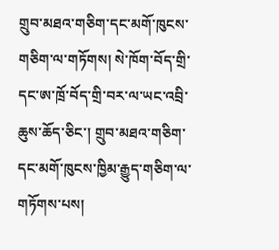གྲུབ་མཐའ་གཅིག་དང་མགོ་ཁུངས་གཅིག་ལ་གཏོགས། སེ་ཁོག་བོད་གྲི་དང་ཨ་ཁྲོ་བོད་གྲི་བར་ལ་ཡང་འབྲི་ཆུས་ཆོད་ཅིང་། གྲུབ་མཐའ་གཅིག་དང་མགོ་ཁུངས་ཁྱིམ་རྒྱུད་གཅིག་ལ་གཏོགས་པས།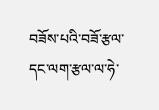བཟོས་པའི་བཟོ་རྩལ་དང་ལག་རྩལ་ལ་ཧེ་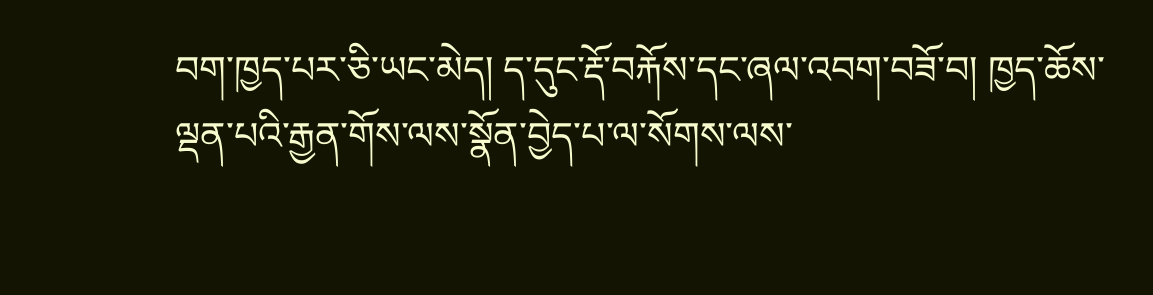བག་ཁྱད་པར་ཅི་ཡང་མེད། ད་དུང་རྡོ་བརྐོས་དང་ཞལ་འབག་བཟོ་བ། ཁྱད་ཆོས་ལྡན་པའི་རྒྱན་གོས་ལས་སྣོན་བྱེད་པ་ལ་སོགས་ལས་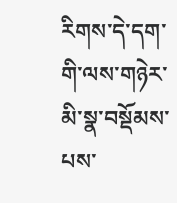རིགས་དེ་དག་གི་ལས་གཉེར་མི་སྣ་བསྡོམས་པས་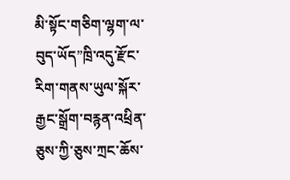མི་སྟོང་གཅིག་ལྷག་ལ་བུད་ཡོད”ཁྲི་འདུ་རྫོང་རིག་གནས་ཡུལ་སྐོར་རྒྱང་སྒྲོག་བརྙན་འཕྲིན་ཅུས་ཀྱི་ཅུས་ཀྲང་ཆོས་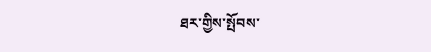ཐར་གྱིས་སྤོབས་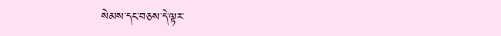སེམས་དང་བཅས་དེ་ལྟར་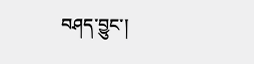བཤད་བྱུང་།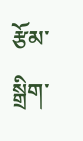རྩོམ་སྒྲིག་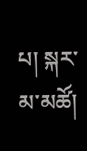པ། སྐར་མ་མཚོ།